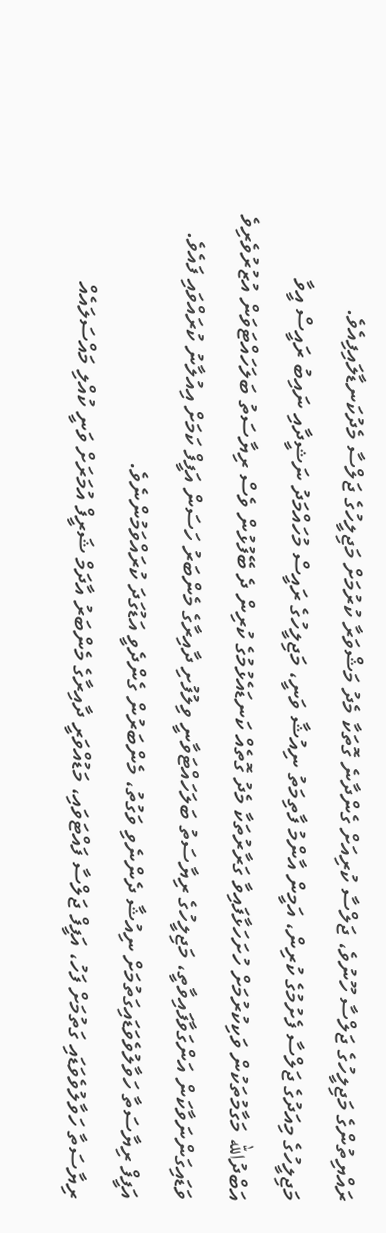ރައްޔިތުންގެ މަޖިލީހުގެ ޖަލްސާ ހޫނުވެ، ޖަލްސާ ކުރިއަށް ގެންދާނެ ގޮތަކާ މެދު މަޝްވަރާ ކުރުމަށް މަޖިލީހުގެ ޖަލްސާ މެދުކަނޑާލައިފިއެވެ.
މަޖިލީހުގެ މިއަދުގެ ޖަލްސާ ފެށުމުގެ ކުރިން، އަމީން އާންމު ފާތިމަތު ނިއުޝާ ވަނީ، މަޖިލީހުގެ ރައީސް މުހައްމަދު ނަޝީދާއި ނައިބު ރައީސް އީވާ އަބްދުالله މަގާމުތަކުން ވަކިކުރުމަށް ހުށަހަޅާފައިވާ ގަރާރުތަކާ މެދު ގޮތެއް ކަނޑައެޅުމުގެ ކުރިން ދެ ބޭފުޅުން ވެސް ރިޔާސަތު ބަލަހައްޓަވަން އުޒުރުވެރިވެ ވަޑައިގަންނަވާކަން އަންގަވާފައިވާތީ، މަޖިލީހުގެ ރިޔާސަތު ބަލަހައްޓަވާނީ ވިލުފުށި ދާއިރާގެ މެންބަރު ހަސަން އަފީފް ކަމަށް އިއުލާނު ކުރައްވައި ފައެވެ.
އަފީފް ރިޔާސަތާ ހަވާލުވެވަޑައިގަތުމަށް ނިއުޝާ ދެންނެވި ވަގުތު، މެންބަރުން ގެންދެވީ އަޑުގަދަ ކުރައްވަމުންނެވެ.
ރިޔާސަތާ ހަވާލުވެވަޑައި ގަތުމަށް ފަހު، އަފީފް ޖަލްސާ ފައްޓަވައި، މަޑުއްވަރީ ދާއިރާގެ މެންބަރު އާދަމް ޝަރީފް އުމަރަށް ވަނީ ކުއްލި މައްސަލައެއް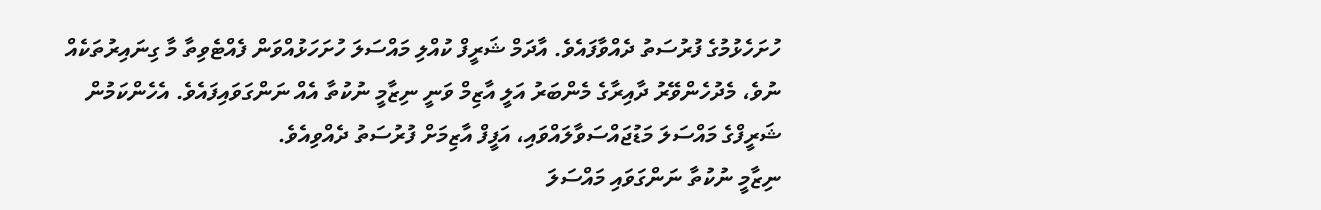ހުށަހެޅުމުގެ ފުރުސަތު ދެއްވާފައެވެ. އާދަމް ޝަރީފް ކުއްލި މައްސަލަ ހުށަހަޅުއްވަން ފެއްޓެވިތާ މާ ގިނައިރުތަކެއް ނުވެ، މެދުހެންވޭރު ދާއިރާގެ މެންބަރު އަލީ އާޒިމް ވަނީ ނިޒާމީ ނުކުތާ އެއް ނަންގަވައިފައެވެ. އެހެންކަމުން ޝަރީފްގެ މައްސަލަ މަޑުޖައްސަވާލައްވައި، އަފީފް އާޒިމަށް ފުރުސަތު ދެއްވިއެވެ.
ނިޒާމީ ނުކުތާ ނަންގަވައި މައްސަލަ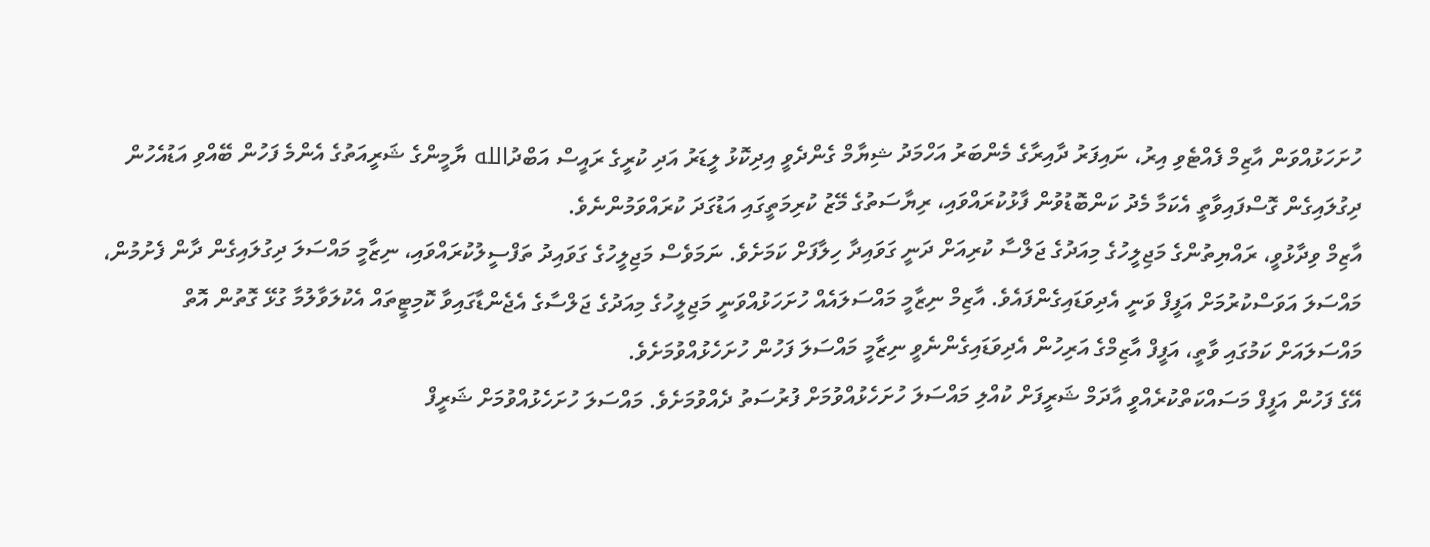ހުށަހަޅުއްވަން އާޒިމް ފެއްޓެވި އިރު، ނައިފަރު ދާއިރާގެ މެންބަރު އަހްމަދު ޝިޔާމް ގެންދެވީ އިދިކޮޅު ލީޑަރު އަދި ކުރީގެ ރައީސް އަބްދުالله ޔާމީންގެ ޝަރީއަތުގެ އެންމެ ފަހުން ބޭއްވި އަޑުއެހުން ދިގުލައިގެން ގޮސްފައިވާތީ އެކަމާ މެދު ކަންބޮޑުވުން ފާޅުކުރައްވައި، ރިޔާސަތުގެ މޭޒު ކުރިމަތީގައި އަޑުގަދަ ކުރައްވަމުންނެވެ.
އާޒިމް ވިދާޅުވީ، ރައްޔިތުންގެ މަޖިލީހުގެ މިއަދުގެ ޖަލްސާ ކުރިއަށް ދަނީ ގަވައިދާ ހިލާފަށް ކަމަށެވެ. ނަމަވެސް މަޖިލީހުގެ ގަވައިދު ތަފްސީލުކުރައްވައި، ނިޒާމީ މައްސަލަ ދިގުލައިގެން ދާން ފެށުމުން، މައްސަލަ އަވަސްކުރުމަށް އަފީފް ވަނީ އެދިވަޑައިގެންފައެވެ. އާޒިމް ނިޒާމީ މައްސަލައެއް ހުށަހަޅުއްވަނީ މަޖިލީހުގެ މިއަދުގެ ޖަލްސާގެ އެޖެންޑާގައިވާ ކޮމިޓީތައް އެކުލަވާލުމާ ގުޅޭ ގޮތުން އޮތް މައްސަލައަށް ކަމުގައި ވާތީ، އަފީފް އާޒިމްގެ އަރިހުން އެދިވަޑައިގެންނެވީ ނިޒާމީ މައްސަލަ ފަހުން ހުށަހެޅުއްވުމަށެވެ.
އޭގެ ފަހުން އަފީފް މަސައްކަތްކުރެއްވީ އާދަމް ޝަރީފަށް ކުއްލި މައްސަލަ ހުށަހެޅުއްވުމަށް ފުރުސަތު ދެއްވުމަށެވެ. މައްސަލަ ހުށަހެޅުއްވުމަށް ޝަރީފް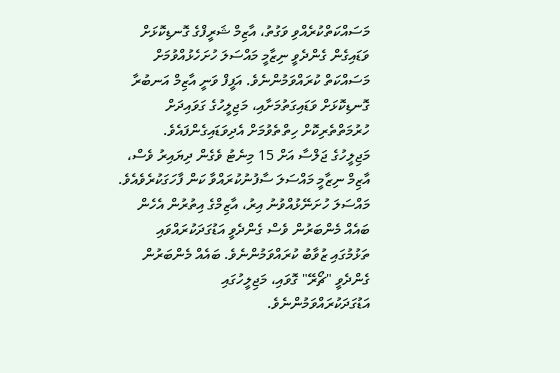މަސައްކަތްކުރެއްވި ވަގުތު، އާޒިމް ޝަރީފްގެ ގޮނޑިކޮޅަށް ވަޑައިގެން ގެންދެވީ ނިޒާމީ މައްސަލަ ހުށަހެޅުއްވުމަށް މަސައްކަތް ކުރައްވަމުންނެވެ. އަފީފް ވަނީ އާޒިމް އަނބުރާ ގޮނޑިކޮޅަށް ވަޑައިގަތުމަށާއި، މަޖިލީހުގެ ގަވައިދަށް ހުރުމަތްތެރިކޮށް ހިތްތެވުމަށް އެދިވަޑައިގެންފައެވެ.
މަޖިލީހުގެ ޖަލްސާ އަށް 15 މިނެޓު ވެގެން ދިޔައިރު ވެސް، އާޒިމް ނިޒާމީ މައްސަލަ ސާފުނުކުރައްވާ ކަން ފާހަގަކުރެވެއެވެ. މައްސަލަ ހުށަނޭޅުއްވުނު އިރު، އާޒިމްގެ އިތުރުން އެހެން ބައެއް މެންބަރުން ވެސް ގެންދެވީ އަޑުގަދަކުރައްވައި ތަޅުމުގައި ޒުވާބު ކުރައްވަމުންނެވެ. ބައެއް މެންބަރުން ގެންދެވީ "ޗޯރޭ" ގޮވައި، މަޖިލީހުގައި އަޑުގަދަކުރައްވަމުންނެވެ.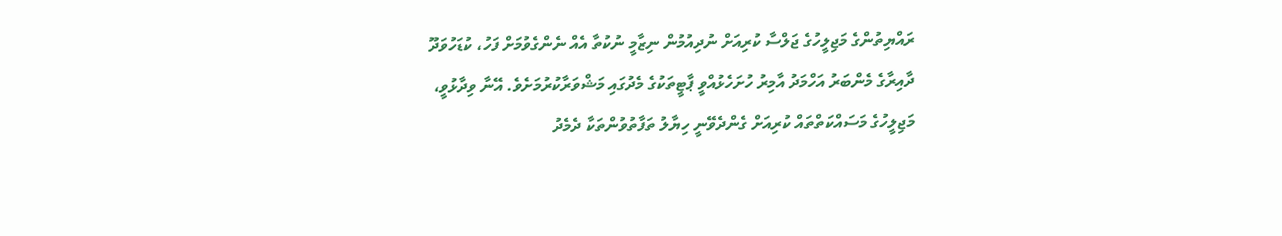ރައްޔިތުންގެ މަޖިލީހުގެ ޖަލްސާ ކުރިއަށް ނުދިއުމުން ނިޒާމީ ނުކުތާ އެއް ނެންގެވުމަށް ފަހު، ކުޑަހުވަދޫ ދާއިރާގެ މެންބަރު އަހްމަދު އާމިރު ހުށަހެޅުއްވީ ޕާޓީތަކުގެ މެދުގައި މަޝްވަރާކުރުމަށެވެ. އޭނާ ވިދާޅުވީ، މަޖިލީހުގެ މަސައްކަތްތައް ކުރިއަށް ގެންދެވޭނީ ހިޔާލު ތަފާތުވުންތަކާ ދެމެދު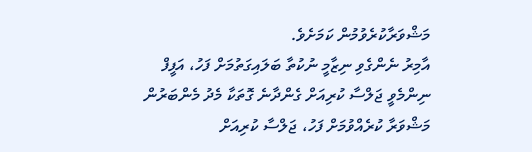މަޝްވަރާކުރެވުމުން ކަމަށެވެ.
އާމިރު ނެންގެވި ނިޒާމީ ނުކުތާ ބަލައިގަތުމަށް ފަހު، އަފީފް ނިންމެވީ ޖަލްސާ ކުރިއަށް ގެންދާނެ ގޮތަކާ މެދު މެންބަރުން މަޝްވަރާ ކުރެއްވުމަށް ފަހު، ޖަލްސާ ކުރިއަށް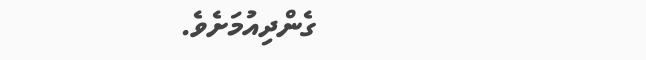ގެންދިއުމަށެވެ.